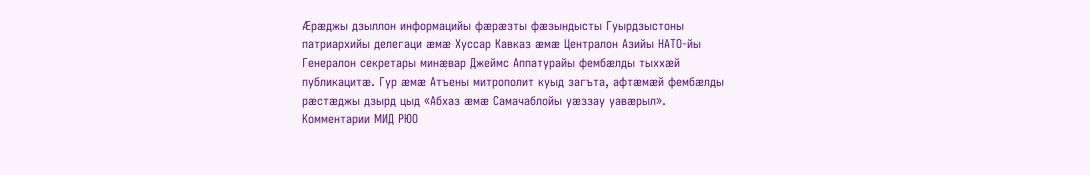Æрæджы дзыллон информацийы фæрæзты фæзындысты Гуырдзыстоны патриархийы делегаци æмæ Хуссар Кавказ æмæ Централон Азийы НАТО-йы Генералон секретары минæвар Джеймс Аппатурайы фембæлды тыххæй публикацитæ. Гур æмæ Атъены митрополит куыд загъта, афтæмæй фембæлды рæстæджы дзырд цыд «Абхаз æмæ Самачаблойы уæззау уавæрыл».
Комментарии МИД РЮО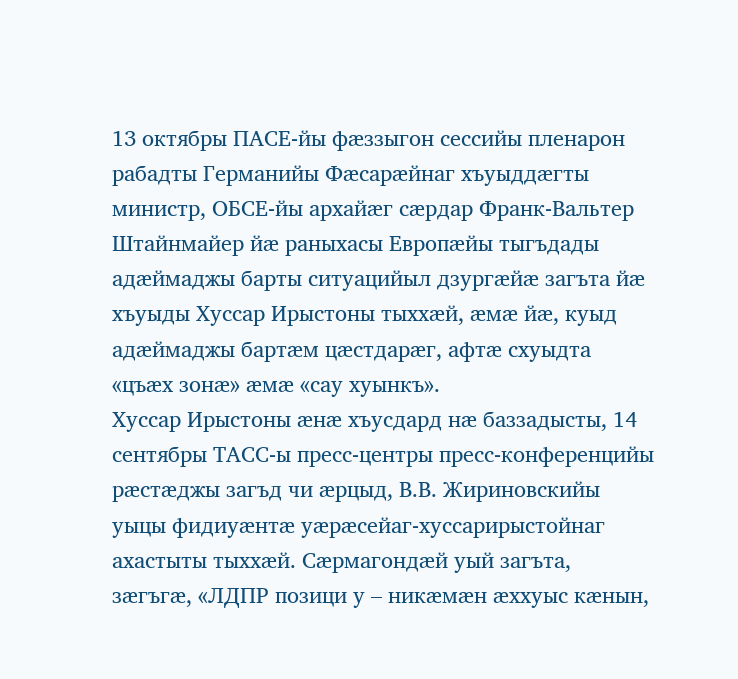13 октябры ПАСЕ-йы фæззыгон сессийы пленарон рабадты Германийы Фæсарæйнаг хъуыддæгты министр, ОБСЕ-йы архайæг сæрдар Франк-Вальтер Штайнмайер йæ раныхасы Европæйы тыгъдады адæймаджы барты ситуацийыл дзургæйæ загъта йæ хъуыды Хуссар Ирыстоны тыххæй, æмæ йæ, куыд адæймаджы бартæм цæстдарæг, афтæ схуыдта «цъæх зонæ» æмæ «сау хуынкъ».
Хуссар Ирыстоны æнæ хъусдард нæ баззадысты, 14 сентябры ТАСС-ы пресс-центры пресс-конференцийы рæстæджы загъд чи æрцыд, В.В. Жириновскийы уыцы фидиуæнтæ уæрæсейаг-хуссарирыстойнаг ахастыты тыххæй. Сæрмагондæй уый загъта, зæгъгæ, «ЛДПР позици у – никæмæн æххуыс кæнын,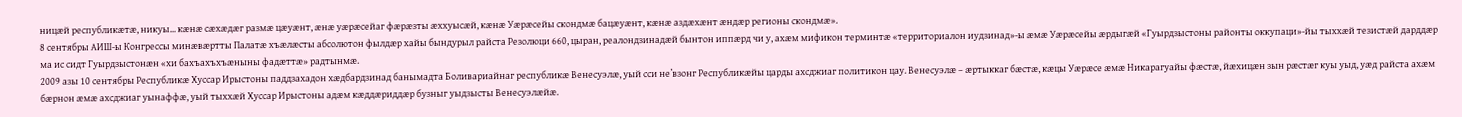ницæй республикæтæ, никуы... кæнæ сæхæдæг размæ цæуæнт, æнæ уæрæсейаг фæрæзты æххуысæй, кæнæ Уæрæсейы скондмæ бацæуæнт, кæнæ аздæхæнт æндæр регионы скондмæ».
8 сентябры АИШ-ы Конгрессы минæвæртты Палатæ хъæлæсты абсолютон фылдæр хайы бындурыл райста Резолюци 660, цыран, реалондзинадæй бынтон иппæрд чи у, ахæм мификон терминтæ «территориалон иудзинад»-ы æмæ Уæрæсейы æрдыгæй «Гуырдзыстоны районты оккупаци»-йы тыххæй тезистæй дарддæр ма ис сидт Гуырдзыстонæн «хи бахъахъхъæныны фадæттæ» радтынмæ.
2009 азы 10 сентябры Республикæ Хуссар Ирыстоны паддзахадон хæдбардзинад банымадта Боливариайнаг республикæ Венесуэлæ, уый сси не’взонг Республикæйы царды ахсджиаг политикон цау. Венесуэлæ – æртыккаг бæстæ, кæцы Уæрæсе æмæ Никарагуайы фæстæ, йæхицæн зын рæстæг куы уыд, уæд райста ахæм бæрнон æмæ ахсджиаг уынаффæ, уый тыххæй Хуссар Ирыстоны адæм кæддæриддæр бузныг уыдзысты Венесуэлæйæ.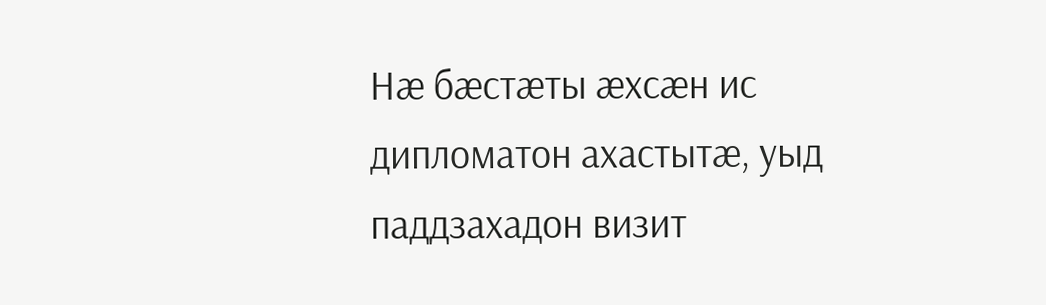Нæ бæстæты æхсæн ис дипломатон ахастытæ, уыд паддзахадон визит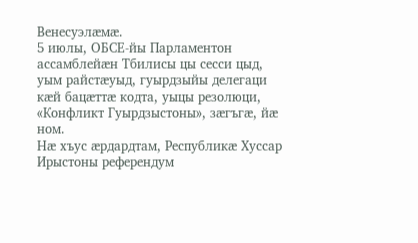Венесуэлæмæ.
5 июлы, ОБСЕ-йы Парламентон ассамблейæн Тбилисы цы сесси цыд, уым райстæуыд, гуырдзыйы делегаци кæй бацæттæ кодта, уыцы резолюци, «Конфликт Гуырдзыстоны», зæгъгæ, йæ ном.
Нæ хъус æрдардтам, Республикæ Хуссар Ирыстоны референдум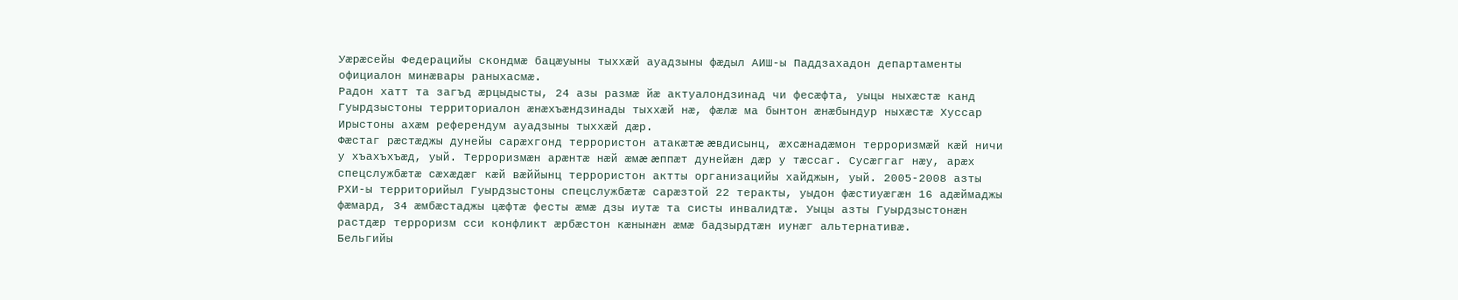Уæрæсейы Федерацийы скондмæ бацæуыны тыххæй ауадзыны фæдыл АИШ-ы Паддзахадон департаменты официалон минæвары раныхасмæ.
Радон хатт та загъд æрцыдысты, 24 азы размæ йæ актуалондзинад чи фесæфта, уыцы ныхæстæ канд Гуырдзыстоны территориалон æнæхъæндзинады тыххæй нæ, фæлæ ма бынтон æнæбындур ныхæстæ Хуссар Ирыстоны ахæм референдум ауадзыны тыххæй дæр.
Фæстаг рæстæджы дунейы сарæхгонд террористон атакæтæ æвдисынц, æхсæнадæмон терроризмæй кæй ничи у хъахъхъæд, уый. Терроризмæн арæнтæ нæй æмæ æппæт дунейæн дӕр у тæссаг. Сусæггаг нæу, арæх спецслужбæтæ сæхæдæг кæй вæййынц террористон актты организацийы хайджын, уый. 2005-2008 азты РХИ-ы территорийыл Гуырдзыстоны спецслужбæтæ сарæзтой 22 теракты, уыдон фæстиуæгæн 16 адæймаджы фæмард, 34 æмбæстаджы цæфтæ фесты æмæ дзы иутæ та систы инвалидтæ. Уыцы азты Гуырдзыстонæн растдæр терроризм сси конфликт æрбæстон кæнынӕн æмæ бадзырдтӕн иунæг альтернативæ.
Бельгийы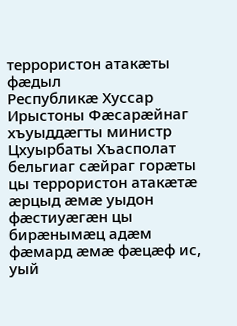террористон атакæты фæдыл
Республикæ Хуссар Ирыстоны Фæсарæйнаг хъуыддæгты министр Цхуырбаты Хъасполат бельгиаг сæйраг горæты цы террористон атакæтæ æрцыд æмæ уыдон фæстиуæгæн цы бирæнымæц адæм фæмард æмæ фæцæф ис, уый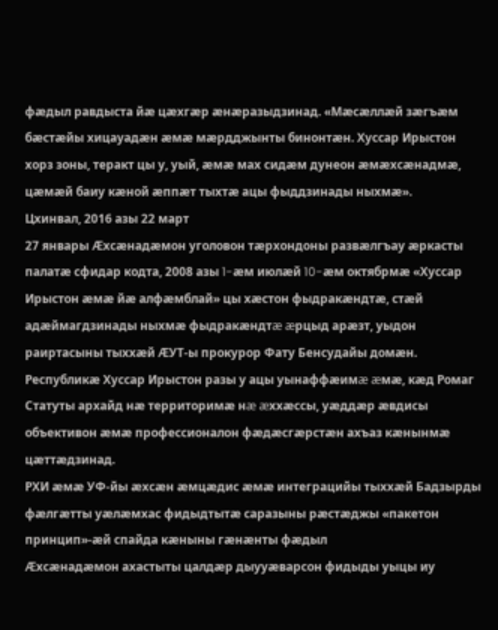фæдыл равдыста йæ цæхгæр æнæразыдзинад. «Мæсæллæй зæгъæм бæстæйы хицауадæн æмæ мæрдджынты бинонтæн. Хуссар Ирыстон хорз зоны, теракт цы у, уый, æмæ мах сидæм дунеон æмæхсæнадмæ, цæмæй баиу кæной æппæт тыхтæ ацы фыддзинады ныхмæ».
Цхинвал, 2016 азы 22 март
27 январы Æхсæнадæмон уголовон тæрхондоны развæлгъау æркасты палатæ сфидар кодта, 2008 азы 1-æм июлæй 10-æм октябрмæ «Хуссар Ирыстон æмæ йæ алфæмблай» цы хæстон фыдракæндтæ, стæй адæймагдзинады ныхмæ фыдракæндтæ æрцыд арæзт, уыдон раиртасыны тыххæй ÆУТ-ы прокурор Фату Бенсудайы домæн.
Республикæ Хуссар Ирыстон разы у ацы уынаффæимæ æмæ, кæд Ромаг Статуты архайд нæ территоримæ нæ æххæссы, уæддæр æвдисы объективон æмæ профессионалон фæдæсгæрстæн ахъаз кæнынмæ цæттæдзинад.
РХИ æмæ УФ-йы æхсæн æмцæдис æмæ интеграцийы тыххæй Бадзырды фæлгæтты уæлæмхас фидыдтытæ саразыны рæстæджы «пакетон принцип»-æй спайда кæныны гæнæнты фæдыл
Æхсæнадæмон ахастыты цалдæр дыууæварсон фидыды уыцы иу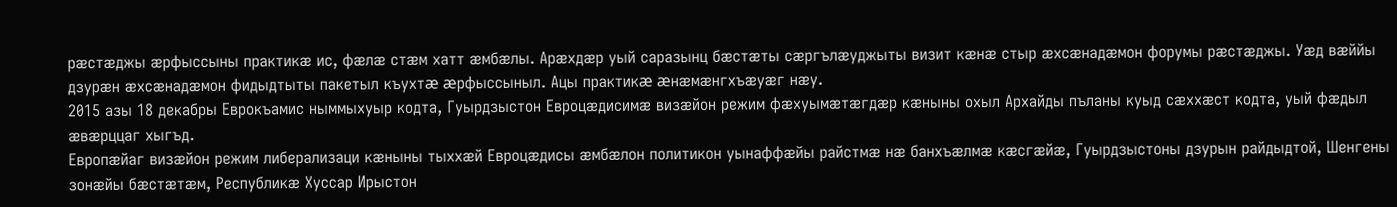рæстæджы æрфыссыны практикæ ис, фæлæ стæм хатт æмбæлы. Арæхдæр уый саразынц бæстæты сæргълæуджыты визит кæнæ стыр æхсæнадæмон форумы рæстæджы. Уæд вæййы дзурæн æхсæнадæмон фидыдтыты пакетыл къухтæ æрфыссыныл. Ацы практикæ æнæмæнгхъæуæг нæу.
2015 азы 18 декабры Еврокъамис ныммыхуыр кодта, Гуырдзыстон Евроцæдисимæ визæйон режим фæхуымæтæгдæр кæныны охыл Архайды пъланы куыд сæххæст кодта, уый фæдыл æвæрццаг хыгъд.
Европæйаг визæйон режим либерализаци кæныны тыххæй Евроцæдисы æмбæлон политикон уынаффæйы райстмæ нæ банхъæлмæ кæсгæйæ, Гуырдзыстоны дзурын райдыдтой, Шенгены зонæйы бæстæтæм, Республикæ Хуссар Ирыстон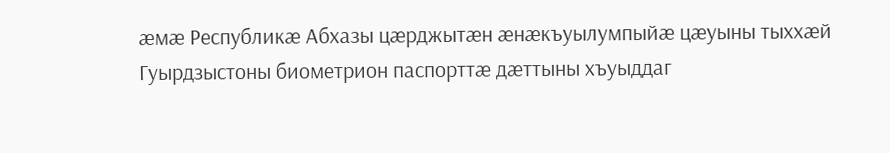æмæ Республикæ Абхазы цæрджытæн æнæкъуылумпыйæ цæуыны тыххæй Гуырдзыстоны биометрион паспорттæ дæттыны хъуыддаг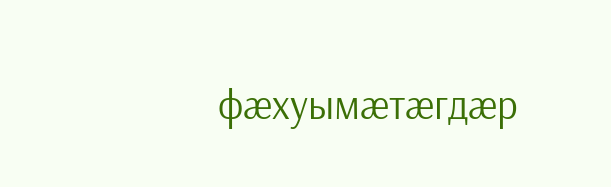фæхуымæтæгдæр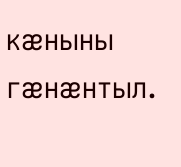кæныны гæнæнтыл.